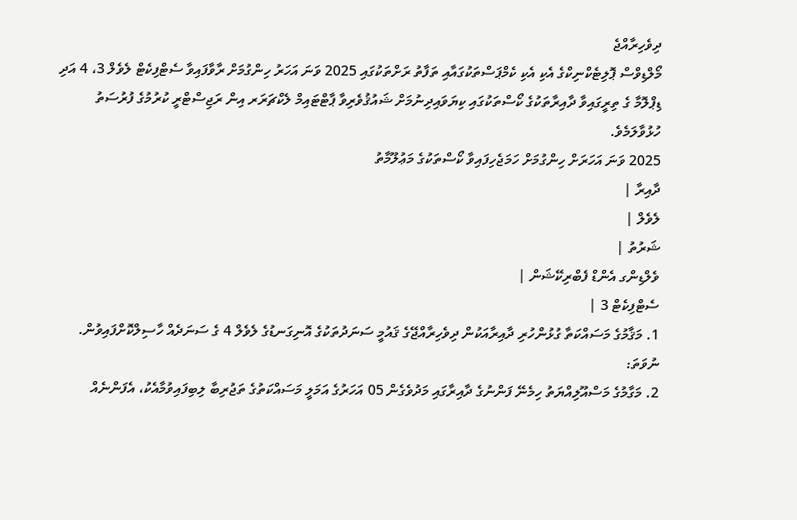ދިވެހިރާއްޖެ
މޯލްޑިވްސް ޕޮލިޓެކްނިކްގެ އެކި އެކި ކެމްޕަސްތަކުގައާއި ތަފާތު ރަށްތަކުގައި 2025 ވަނަ އަހަރު ހިންގުމަށް ރާވާފައިވާ ސެޓްފިކެޓް ލެވެލް 3، 4 އަދި ޑިޕްލޮމާ ގެ ތިރީގައިވާ ދާއިރާތަކުގެ ކޯސްތަކުގައި ކިޔަވައިދިނުމަށް ޝައުޤުވެރިވާ ޕާޓްޓައިމް ލެކްޗަރަރ އިން ރަޖިސްޓްރީ ކުރުމުގެ ފުރުސަތު ހުޅުވާލަމެވެ.
2025 ވަނަ އަހަރަށް ހިންގުމަށް ހަމަޖެހިފައިވާ ކޯސްތަކުގެ މަޢުލޫމާތު
ދާއިރާ |
ލެވެލް |
ޝަރުތު |
ވެލްޑިންގ އެންޑް ފެބްރިކޭޝަން |
ސެޓްފިކެޓް 3 |
1. މަޤާމުގެ މަސައްކަތާ ގުޅުންހުރި ދާއިރާއަކުން ދިވެހިރާއްޖޭގެ ޤައުމީ ސަނަދުތަކުގެ އޮނިގަނޑުގެ ލެވެލް 4 ގެ ސަނަދެއް ހާސިލްކޮށްފައިވުން.
ނުވަތަ:
2. މަގާމުގެ މަސްއޫލިއްޔަތު ހިމެނޭ ފަންނުގެ ދާއިރާގައި މަދުވެގެން 05 އަހަރުގެ އަމަލީ މަސައްކަތުގެ ތަޖުރިބާ ލިބިފައިވުމާއެކު، އެފަންނެއް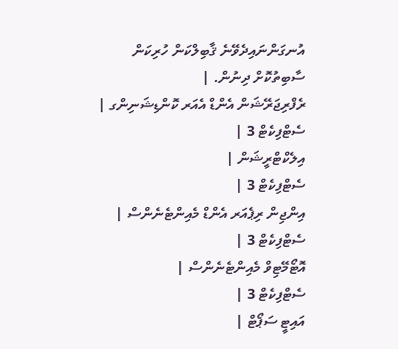އުނގަންނައިދެވޭނެ ޤާބިލްކަން ހުރިކަން ސާބިތުކޮށް ދިނުން. |
ރެފްރިޖަރޭޝަން އެންޑް އެއަރ ކޮންޑިޝަނިންގ |
ސެޓްފިކެޓް 3 |
އިލެކްޓްރީޝަން |
ސެޓްފިކެޓް 3 |
އިންޖިން ރިޕެއަރ އެންޑް މެއިންޓެނެންސް |
ސެޓްފިކެޓް 3 |
އޮޓޯމޭޓިވް މެއިންޓެނެންސް |
ސެޓްފިކެޓް 3 |
އައިޓީ ސަޕޯޓް |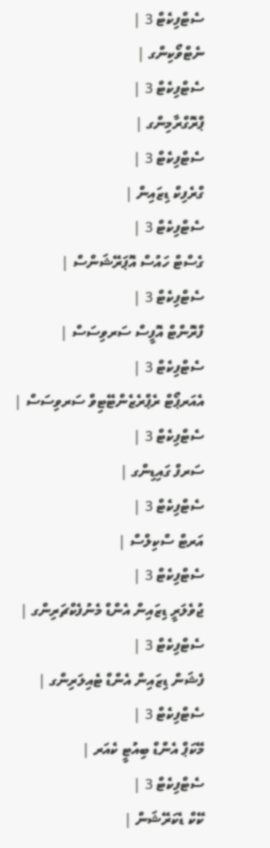ސެޓްފިކެޓް 3 |
ނެޓްވޯކިންގ |
ސެޓްފިކެޓް 3 |
ޕްރޮގްރާމިންގ |
ސެޓްފިކެޓް 3 |
ގްރެފިކް ޑިޒައިން |
ސެޓްފިކެޓް 3 |
ގެސްޓް ހައުސް އޮޕަރޭޝަންސް |
ސެޓްފިކެޓް 3 |
ފްރޮންޓް އޮފީސް ސަރވިސަސް |
ސެޓްފިކެޓް 3 |
އެއަރޕޯޓް ރެޕްރެޒެންޓޭޓިވް ސަރވިސަސް |
ސެޓްފިކެޓް 3 |
ސަރފް ގައިޑިންގ |
ސެޓްފިކެޓް 3 |
އަރޓް ސްކިލްސް |
ސެޓްފިކެޓް 3 |
ޖުވެލަރީ ޑިޒައިން އެންޑް މެނުފެކްޗަރިންގ |
ސެޓްފިކެޓް 3 |
ފެޝަން ޑިޒައިން އެންޑް ޓެއިލަރިންގ |
ސެޓްފިކެޓް 3 |
މޭކަޕް އެންޑް ބިއުޓީ ކެއަރ |
ސެޓްފިކެޓް 3 |
ކޭކް ޑެކަރޭޝަން |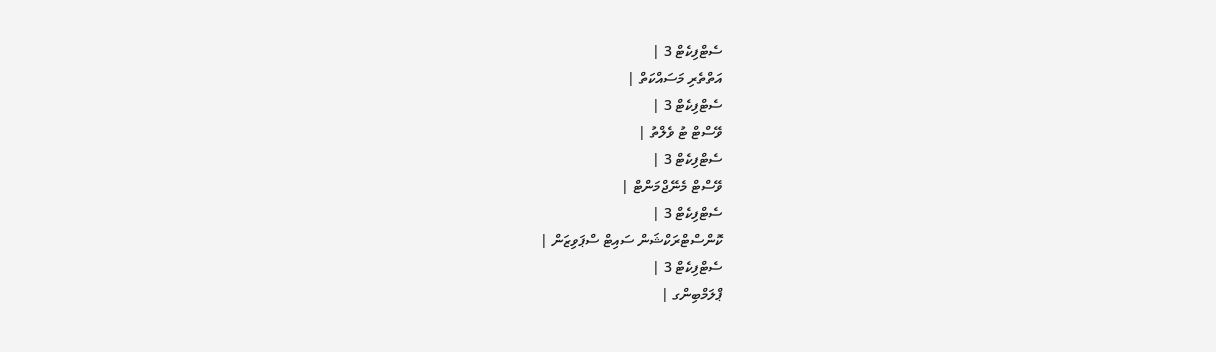ސެޓްފިކެޓް 3 |
އަތްތެރި މަސައްކަތް |
ސެޓްފިކެޓް 3 |
ވޭސްޓް ޓު ވެލްތު |
ސެޓްފިކެޓް 3 |
ވޭސްޓް މެނޭޖްމަންޓް |
ސެޓްފިކެޓް 3 |
ކޮންސްޓްރަކްޝަން ސައިޓް ސްޕަވިޒަން |
ސެޓްފިކެޓް 3 |
ޕްލަމްބިންގ |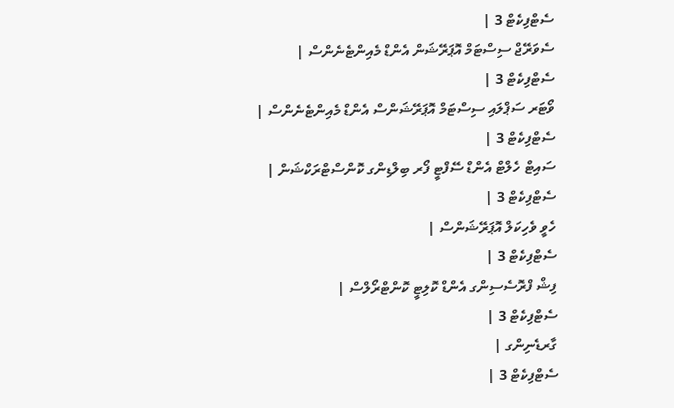ސެޓްފިކެޓް 3 |
ސެވަރޭޖް ސިސްޓަމް އޮޕަރޭޝަން އެންޑް މެއިންޓެނެންސް |
ސެޓްފިކެޓް 3 |
ވޯޓަރ ސަޕްލައި ސިސްޓަމް އޮޕަރޭޝަންސް އެންޑް މެއިންޓެނެންސް |
ސެޓްފިކެޓް 3 |
ސައިޓް ހެލްޓް އެންޑް ސޭފްޓީ ފޯރ ބިލްޑިންގ ކޮންސްޓްރަކްޝަން |
ސެޓްފިކެޓް 3 |
ހެވީ ވެހިކަލް އޮޕަރޭޝަންސް |
ސެޓްފިކެޓް 3 |
ފިޝް ފްރޮސެސިންގ އެންޑް ކޮލިޓީ ކޮންޓްރޯލްސް |
ސެޓްފިކެޓް 3 |
ގާރޑެނިންގ |
ސެޓްފިކެޓް 3 |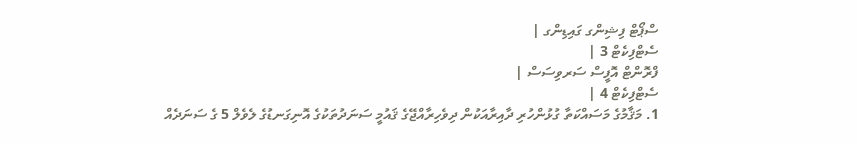ސްޕޯޓް ފިޝިންގ ގައިޑިންގ |
ސެޓްފިކެޓް 3 |
ފްރޮންޓް އޮފީސް ސަރވިސަސް |
ސެޓްފިކެޓް 4 |
1. މަޤާމުގެ މަސައްކަތާ ގުޅުންހުރި ދާއިރާއަކުން ދިވެހިރާއްޖޭގެ ޤައުމީ ސަނަދުތަކުގެ އޮނިގަނޑުގެ ލެވެލް 5 ގެ ސަނަދެއް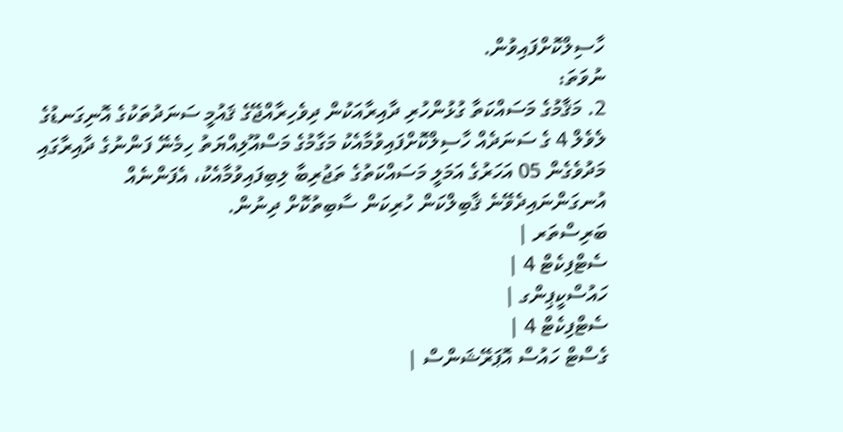ހާސިލްކޮށްފައިވުން.
ނުވަތަ:
2. މަޤާމުގެ މަސައްކަތާ ގުޅުންހުރި ދާއިރާއަކުން ދިވެހިރާއްޖޭގެ ޤައުމީ ސަނަދުތަކުގެ އޮނިގަނޑުގެ ލެވެލް 4 ގެ ސަނަދެއް ހާސިލްކޮށްފައިވުމާއެކު މަގާމުގެ މަސްއޫލިއްޔަތު ހިމެނޭ ފަންނުގެ ދާއިރާގައި މަދުވެގެން 05 އަހަރުގެ އަމަލީ މަސައްކަތުގެ ތަޖުރިބާ ލިބިފައިވުމާއެކު، އެފަންނެއް އުނގަންނައިދެވޭނެ ޤާބިލްކަން ހުރިކަން ސާބިތުކޮށް ދިނުން.
ބަރިސްތަރ |
ސެޓްފިކެޓް 4 |
ހައުސްކީޕިންގ |
ސެޓްފިކެޓް 4 |
ގެސްޓް ހައުސް އޮޕަރޭޝަންސް |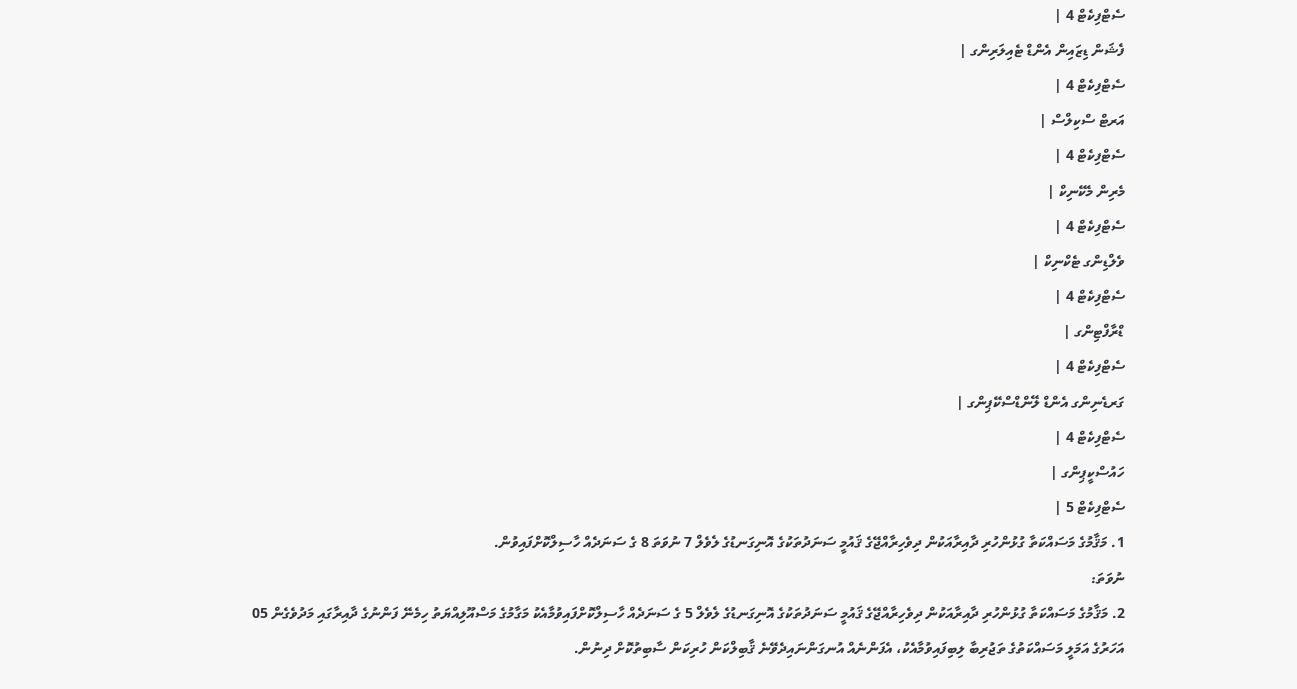ސެޓްފިކެޓް 4 |
ފެޝަން ޑިޒައިން އެންޑް ޓެއިލަރިންގ |
ސެޓްފިކެޓް 4 |
އަރޓް ސްކިލްސް |
ސެޓްފިކެޓް 4 |
މެރިން މެކޭނިކް |
ސެޓްފިކެޓް 4 |
ވެލްޑިންގ ޓެކްނިކް |
ސެޓްފިކެޓް 4 |
ޑްރާފްޓިންގ |
ސެޓްފިކެޓް 4 |
ގަރޑެނިންގ އެންޑް ލޭންޑްސްކޭޕިންގ |
ސެޓްފިކެޓް 4 |
ހައުސްކީޕިންގ |
ސެޓްފިކެޓް 5 |
1. މަޤާމުގެ މަސައްކަތާ ގުޅުންހުރި ދާއިރާއަކުން ދިވެހިރާއްޖޭގެ ޤައުމީ ސަނަދުތަކުގެ އޮނިގަނޑުގެ ލެވެލް 7 ނުވަތަ 8 ގެ ސަނަދެއް ހާސިލްކޮށްފައިވުން.
ނުވަތަ:
2. މަޤާމުގެ މަސައްކަތާ ގުޅުންހުރި ދާއިރާއަކުން ދިވެހިރާއްޖޭގެ ޤައުމީ ސަނަދުތަކުގެ އޮނިގަނޑުގެ ލެވެލް 5 ގެ ސަނަދެއް ހާސިލްކޮށްފައިވުމާއެކު މަގާމުގެ މަސްއޫލިއްޔަތު ހިމެނޭ ފަންނުގެ ދާއިރާގައި މަދުވެގެން 05 އަހަރުގެ އަމަލީ މަސައްކަތުގެ ތަޖުރިބާ ލިބިފައިވުމާއެކު، އެފަންނެއް އުނގަންނައިދެވޭނެ ޤާބިލްކަން ހުރިކަން ސާބިތުކޮށް ދިނުން.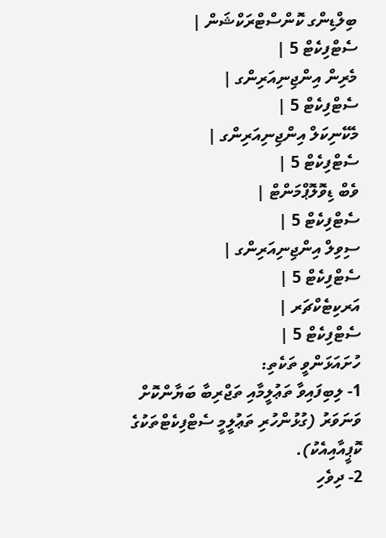ބިލްޑިންގ ކޮންސްޓްރަކްޝަން |
ސެޓްފިކެޓް 5 |
މެރިން އިންޖިނިއަރިންގ |
ސެޓްފިކެޓް 5 |
މެކޭނިކަލް އިންޖިނިއަރިންގ |
ސެޓްފިކެޓް 5 |
ވެބް ޑިވޮލޮޕްމަންޓް |
ސެޓްފިކެޓް 5 |
ސިވިލް އިންޖިނިއަރިންގ |
ސެޓްފިކެޓް 5 |
އަރކިޓެކްޗަރ |
ސެޓްފިކެޓް 5 |
ހުށައަޅަންވީ ތަކެތި:
1- ލިބިފައިވާ ތަޢުލީމާއި ތަޖްރިބާ ބަޔާންކޮށް ވަނަވަރު (ގުޅުންހުރި ތަޢުލީމީ ސެޓްފިކެޓްތަކުގެ ކޮޕީއާއިއެކު).
2- ދިވެހި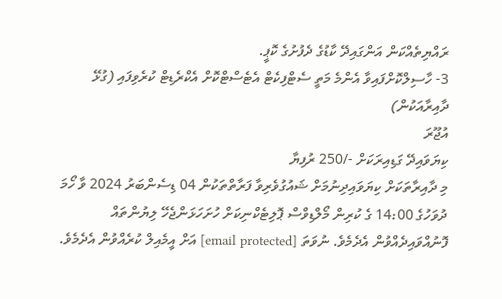ރައްޔިތެއްކަން އަންގައިދޭ ކާޑުގެ ދެފުށުގެ ކޮޕީ.
3- ހާސިލްކޮށްފައިވާ އެންމެ މަތީ ސެޓްފިކެޓް އެޓެސްޓްކޮށް އެކްރެޑިޓް ކުރެވިފައި (ގުޅޭ ދާއިރާއަކުން)
އުޖޫރަ
ކިޔަވައިދޭ ގަޑިއިރަކަށް -/250 ރުފިޔާ
މި ދާއިރާތަކަށް ކިޔަވައިދިނުމަށް ޝައުގުވެރިވާ ފަރާތްތަކުން 04 ޑިސެންބަރު 2024 ވާ ހޯމަ ދުވަހުގެ 14:00 ގެ ކުރިން މޯލްޑިވްސް ޕޮލިޓެކްނިކަށް ހުށަހަޅަންޖެހޭ ލިޔުންތައް ފޮނުއްވައިދެއްވުން އެދެމެވެ. ނުވަތަ [email protected] އަށް އީމެއިލް ކުރެއްވުން އެދެމެވެ.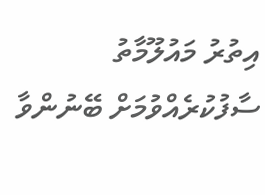އިތުރު މައުލޫމާތު ސާފުކުރެއްވުމަށް ބޭނުންވާ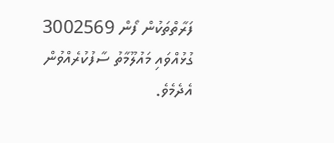ފަރާތްތަކުން ފޯން 3002569 ގުޅުއްވައި މައުލޫމާތު ސާފުކުރެއްވުން އެދެމެވެ.